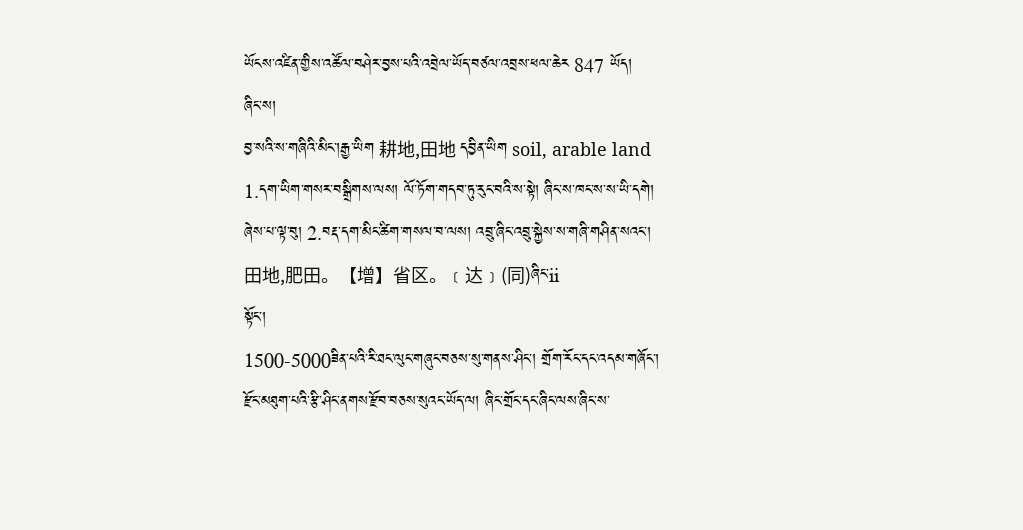ཡོངས་འཛིན་གྱིས་འཚོལ་བཤེར་བྱས་པའི་འབྲེལ་ཡོད་བཙལ་འབྲས་ཕལ་ཆེར 847 ཡོད།
ཞིང་ས།
བྱ་སའི་ས་གཞིའི་མིང་།རྒྱ་ཡིག 耕地,田地 དབྱིན་ཡིག soil, arable land 1.དག་ཡིག་གསར་བསྒྲིགས་ལས། ལོ་ཏོག་གདབ་ཏུ་རུང་བའི་ས་སྟེ། ཞིང་ས་ཁང་ས་ས་ཡི་དགེ། ཞེས་པ་ལྟ་བུ། 2.བརྡ་དག་མིང་ཚིག་གསལ་བ་ལས། འབྲུ་ཞིང་འབྲུ་སྐྱེས་ས་གཞི་གཤིན་སའང་། 田地,肥田。【增】省区。﹝达﹞(同)ཞིང་ii
སྟོང་།
1500-5000ཟིན་པའི་རི་ཐང་ལུང་གཞུང་བཅས་སུ་གནས་ཤིང་། གྲོག་རོང་དང་འདམ་གཞོང་། རྫོང་མཐུག་པའི་རྩི་ཤིང་ནགས་རྫོབ་བཅས་སུའང་ཡོད་ལ། ཞིང་གྲོང་དང་ཞིང་ལས་ཞིང་ས་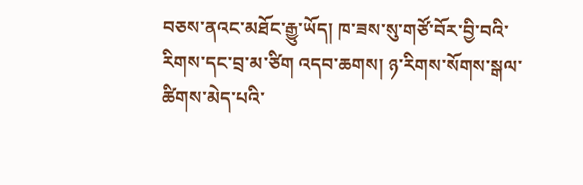བཅས་ནའང་མཐོང་རྒྱུ་ཡོད། ཁ་ཟས་སུ་གཙོ་བོར་བྱི་བའི་རིགས་དང་བྲ་མ་ཙིག འདབ་ཆགས། ཉ་རིགས་སོགས་སྒལ་ཚིགས་མེད་པའི་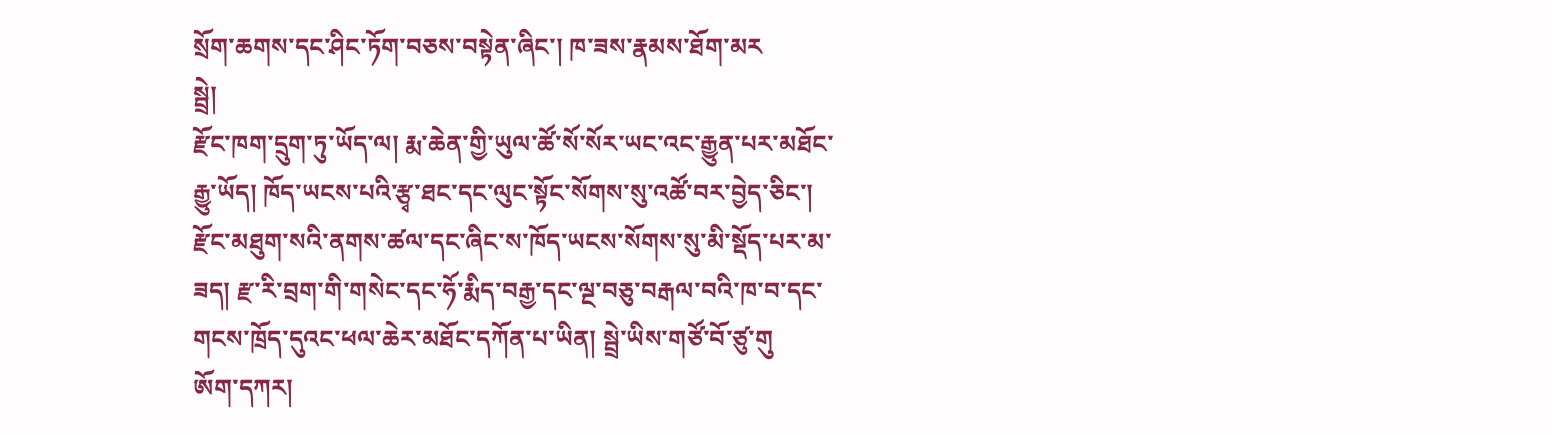སྲོག་ཆགས་དང་ཤིང་ཏོག་བཅས་བསྟེན་ཞིང་། ཁ་ཟས་རྣམས་ཐོག་མར
སྦྲེ།
རྫོང་ཁག་དྲུག་ཏུ་ཡོད་ལ། རྨ་ཆེན་གྱི་ཡུལ་ཚོ་སོ་སོར་ཡང་འང་རྒྱུན་པར་མཐོང་རྒྱུ་ཡོད། ཁོད་ཡངས་པའི་རྩྭ་ཐང་དང་ལུང་སྟོང་སོགས་སུ་འཚོ་བར་བྱེད་ཅིང་། རྫོང་མཐུག་སའི་ནགས་ཚལ་དང་ཞིང་ས་ཁོད་ཡངས་སོགས་སུ་མི་སྡོད་པར་མ་ཟད། རྫ་རི་བྲག་གི་གསེང་དང་ཧོ་རྨིད་བརྒྱ་དང་ལྔ་བཅུ་བརྒལ་བའི་ཁ་བ་དང་གངས་ཁྲོད་དུའང་ཕལ་ཆེར་མཐོང་དཀོན་པ་ཡིན། སྦྲེ་ཡིས་གཙོ་བོ་ཙུ་གུ
ཨོག་དཀར།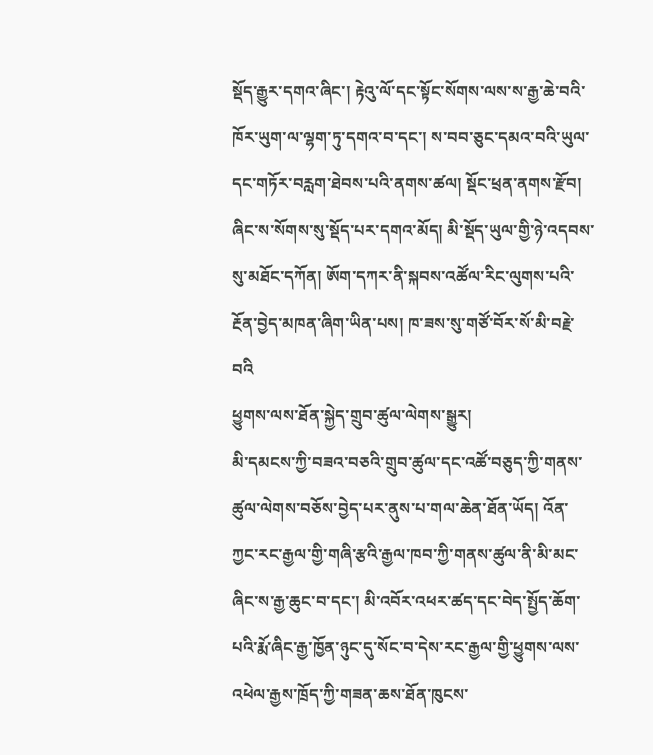སྡོད་རྒྱུར་དགའ་ཞིང་། རྟེའུ་ལོ་དང་སྟོང་སོགས་ལས་ས་རྒྱ་ཆེ་བའི་ཁོར་ཡུག་ལ་ལྷག་ཏུ་དགའ་བ་དང་། ས་བབ་ཅུང་དམའ་བའི་ཡུལ་དང་གཏོར་བརླག་ཐེབས་པའི་ནགས་ཚལ། སྡོང་ཕྲན་ནགས་རྫོབ། ཞིང་ས་སོགས་སུ་སྡོད་པར་དགའ་མོད། མི་སྡོད་ཡུལ་གྱི་ཉེ་འདབས་སུ་མཐོང་དཀོན། ཨོག་དཀར་ནི་སྐབས་འཚོལ་རིང་ལུགས་པའི་རྔོན་བྱེད་མཁན་ཞིག་ཡིན་པས། ཁ་ཟས་སུ་གཙོ་བོར་སོ་མི་བརྗེ་བའི
ཕྱུགས་ལས་ཐོན་སྐྱེད་གྲུབ་ཚུལ་ལེགས་སྒྱུར།
མི་དམངས་ཀྱི་བཟའ་བཅའི་གྲུབ་ཚུལ་དང་འཚོ་བཅུད་ཀྱི་གནས་ཚུལ་ལེགས་བཅོས་བྱེད་པར་ནུས་པ་གལ་ཆེན་ཐོན་ཡོད། འོན་ཀྱང་རང་རྒྱལ་གྱི་གཞི་རྩའི་རྒྱལ་ཁབ་ཀྱི་གནས་ཚུལ་ནི་མི་མང་ཞིང་ས་རྒྱ་ཆུང་བ་དང་། མི་འབོར་འཕར་ཚད་དང་བེད་སྤྱོད་ཆོག་པའི་རྨོ་ཞིང་རྒྱ་ཁྱོན་ཉུང་དུ་སོང་བ་དེས་རང་རྒྱལ་གྱི་ཕྱུགས་ལས་འཕེལ་རྒྱས་ཁྲོད་ཀྱི་གཟན་ཆས་ཐོན་ཁུངས་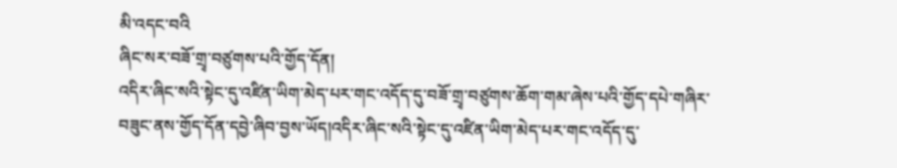མི་འདང་བའི
ཞིང་སར་བཟོ་གྲྭ་བཙུགས་པའི་གྱོད་དོན།
འདིར་ཞིང་སའི་སྟེང་དུ་འཛིན་ཡིག་མེད་པར་གང་འདོད་དུ་བཟོ་གྲྭ་བཙུགས་ཆོག་གམ་ཞེས་པའི་གྱོད་དཔེ་གཞིར་བཟུང་ནས་གྱོད་དོན་དབྱེ་ཞིབ་བྱས་ཡོད།འདིར་ཞིང་སའི་སྟེང་དུ་འཛིན་ཡིག་མེད་པར་གང་འདོད་དུ་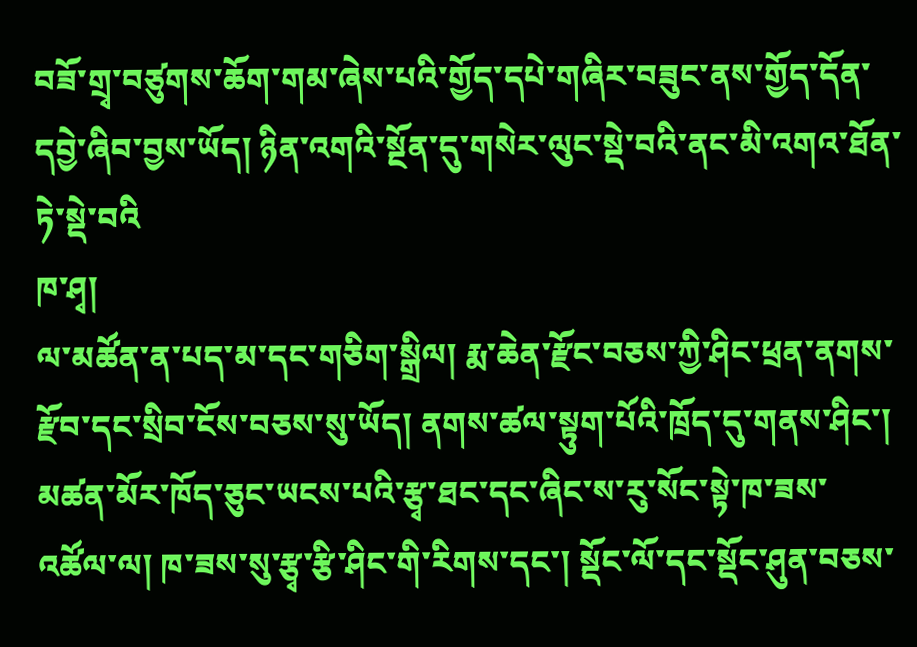བཟོ་གྲྭ་བཙུགས་ཆོག་གམ་ཞེས་པའི་གྱོད་དཔེ་གཞིར་བཟུང་ནས་གྱོད་དོན་དབྱེ་ཞིབ་བྱས་ཡོད། ཉིན་འགའི་སྔོན་དུ་གསེར་ལུང་སྡེ་བའི་ནང་མི་འགའ་ཐོན་ཏེ་སྡེ་བའི
ཁ་ཤྭ།
ལ་མཚོན་ན་པད་མ་དང་གཅིག་སྒྲིལ། རྨ་ཆེན་རྫོང་བཅས་ཀྱི་ཤིང་ཕྲན་ནགས་རྫོབ་དང་སྲིབ་ངོས་བཅས་སུ་ཡོད། ནགས་ཚལ་སྟུག་པོའི་ཁྲོད་དུ་གནས་ཤིང་། མཚན་མོར་ཁོད་ཅུང་ཡངས་པའི་རྩྭ་ཐང་དང་ཞིང་ས་རུ་སོང་སྟེ་ཁ་ཟས་འཚོལ་ལ། ཁ་ཟས་སུ་རྩྭ་རྩི་ཤིང་གི་རིགས་དང་། སྡོང་ལོ་དང་སྡོང་ཤུན་བཅས་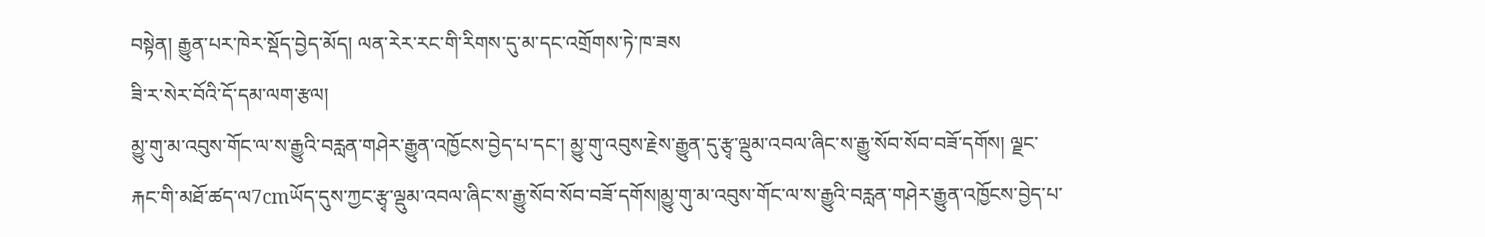བསྟེན། རྒྱུན་པར་ཁེར་སྡོད་བྱེད་མོད། ལན་རེར་རང་གི་རིགས་དུ་མ་དང་འགྲོགས་ཏེ་ཁ་ཟས
ཟི་ར་སེར་བོའི་དོ་དམ་ལག་རྩལ།
མྱུ་གུ་མ་འབུས་གོང་ལ་ས་རྒྱུའི་བརླན་གཤེར་རྒྱུན་འཁྱོངས་བྱེད་པ་དང་། མྱུ་གུ་འབུས་རྗེས་རྒྱུན་དུ་རྩྭ་ལྡུམ་འབལ་ཞིང་ས་རྒྱུ་སོབ་སོབ་བཟོ་དགོས། ལྗང་རྐང་གི་མཐོ་ཚད་ལ7cmཡོད་དུས་ཀྱང་རྩྭ་ལྡུམ་འབལ་ཞིང་ས་རྒྱུ་སོབ་སོབ་བཟོ་དགོས།མྱུ་གུ་མ་འབུས་གོང་ལ་ས་རྒྱུའི་བརླན་གཤེར་རྒྱུན་འཁྱོངས་བྱེད་པ་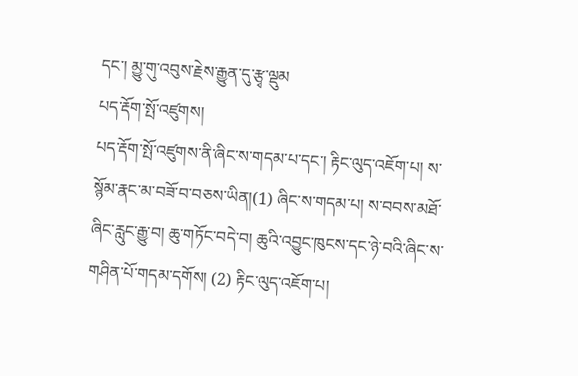དང་། མྱུ་གུ་འབུས་རྗེས་རྒྱུན་དུ་རྩྭ་ལྡུམ
པད་རྡོག་སྤོ་འཛུགས།
པད་རྡོག་སྤོ་འཛུགས་ནི་ཞིང་ས་གདམ་པ་དང་། རྟིང་ལུད་འཇོག་པ། ས་སྙོམ་རྣང་མ་བཟོ་བ་བཅས་ཡིན།(1) ཞིང་ས་གདམ་པ། ས་བབས་མཐོ་ཞིང་རླུང་རྒྱུ་བ། ཆུ་གཏོང་བདེ་བ། ཆུའི་འབྱུང་ཁུངས་དང་ཉེ་བའི་ཞིང་ས་གཤིན་པོ་གདམ་དགོས། (2) རྟིང་ལུད་འཇོག་པ།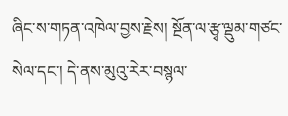ཞིང་ས་གཏན་འཁེལ་བྱས་རྗེས། སྔོན་ལ་རྩྭ་ལྡུམ་གཙང་སེལ་དང་། དེ་ནས་མུའུ་རེར་བསྙལ་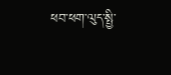ཕབ་ཕག་ལུད་སྤྱི་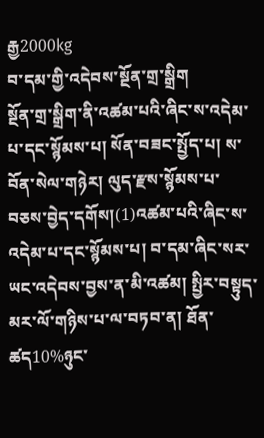རྒྱ2000kg
བ་དམ་གྱི་འདེབས་སྔོན་གྲ་སྒྲིག
སྔོན་གྲ་སྒྲིག་ནི་འཚམ་པའི་ཞིང་ས་འདེམ་པ་དང་སྙོམས་པ། སོན་བཟང་སྤྱོད་པ། ས་བོན་སེལ་གཉེར། ལུད་རྫས་སྙོམས་པ་བཅས་བྱེད་དགོས།(1)འཚམ་པའི་ཞིང་ས་འདེམ་པ་དང་སྙོམས་པ། བ་དམ་ཞིང་སར་ཡང་འདེབས་བྱས་ན་མི་འཚམ། སྤྱིར་བསྟུད་མར་ལོ་གཉིས་པ་ལ་བཏབ་ན། ཐོན་ཚད10%ཉུང་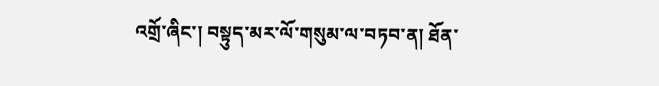འགྲོ་ཞིང་། བསྟུད་མར་ལོ་གསུམ་ལ་བཏབ་ན། ཐོན་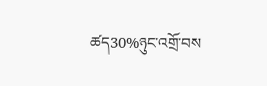ཚད30%ཉུང་འགྲོ་བས